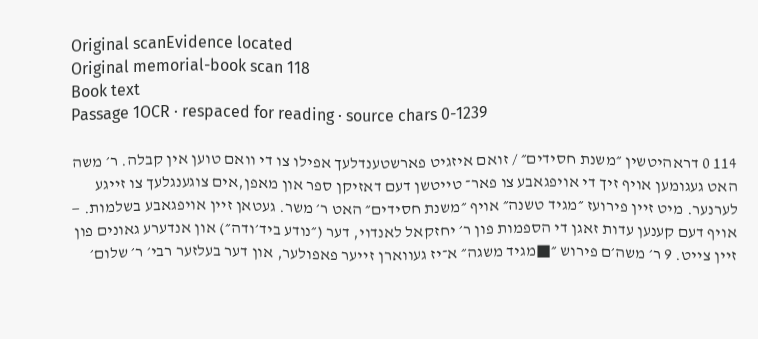Original scanEvidence located
Original memorial-book scan 118
Book text
Passage 1OCR · respaced for reading · source chars 0-1239

114 0 דראהיטשין ״משנת חסידים״ / זואם איזגיט פארשטענדלעך אפילו צו די וואם טוען אין קבלה. ר׳ משה האט געגומען אויף זיך די אויפגאבע צו פאר־ טײטשן דעם דאזיקן ספר און מאפן,אים צוגענגלעך צו זײגע לערנער. מיט זײן פירועז ״מגיד טשנה״ אויף ״משנת חסידים״ האט ר׳ משר. געטאן זײן אויפגאבע בשלמות. — אויף דעם קענען עדות זאגן די הספמות פון ר׳ יחזקאל לאנדוי, דער (״נודע ביד׳ודה״) און אנדערע גאונים פון זײן צײט. 9 ר׳ משה׳ם פירוש ״■מגיד משגה״ א־יז געווארן זײער פאפולער, און דער בעלזער רבי׳ ר׳ שלום׳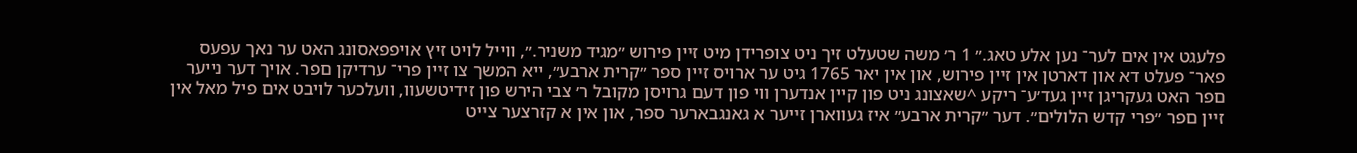פלעגט אין אים לער־ נען אלע טאג.״ 1 ר׳ משה שטעלט זיך ניט צופרידן מיט זײן פירוש ״מגיד משניר.״, ווייל לויט זיץ אויפפאסונג האט ער נאך עפעס פאר־ פעלט דא און דארטן אין זײן פירוש, און אין יאר 1765 גיט ער ארויס זײן ספר ״קרית ארבע״, ייא המשך צו זײן פרי־ ערדיקן םפר. אויך דער נייער םפר האט געקריגן זײן געד׳ע־ ריקע ^שאצונג ניט פון קיין אנדערן װי פון דעם גרויסן מקובל ר׳ צבי הירש פון זידיטשעװ, וועלכער לויבט אים פיל מאל אין זײן םפר ״פרי קדש הלולים״. דער ״קרית ארבע״ איז געווארן זײער א גאנגבארער ספר, און אין א קזרצער צײט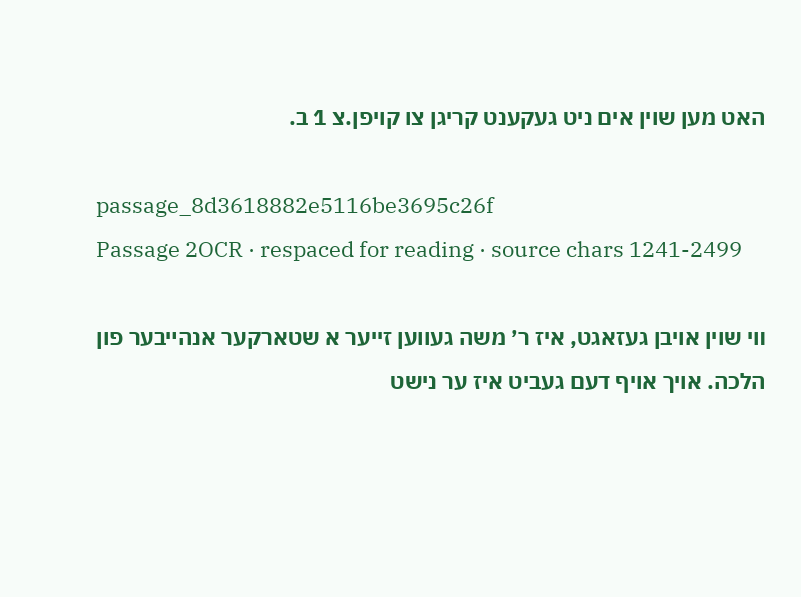האט מען שוין אים ניט געקענט קריגן צו קויפן.צ 1 ב.

passage_8d3618882e5116be3695c26f
Passage 2OCR · respaced for reading · source chars 1241-2499

װי שוין אויבן געזאגט, איז ר׳ משה געווען זייער א שטארקער אנהײבער פון הלכה. אויך אויף דעם געביט איז ער נישט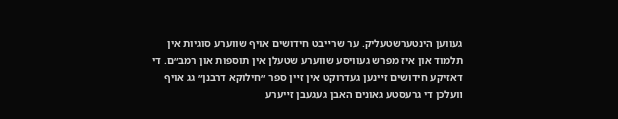געווען הינטערשטעליק. ער שרײבט חידושים אויף שווערע סוגיות אין תלמוד און איז מפרש געוויסע שווערע שטעלן אין תוספות און רמב״ם. די דאזיקע חידושים זײנען געדרוקט אין זײן ספר ״חילוקא דרבנן״ גג אויף װעלכן די גרעסטע גאונים האבן געגעבן זײערע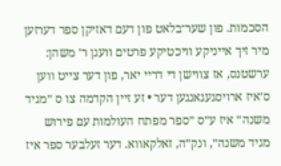הסכמות. פון שער־בלאט פון דעם דאזיקן ספר דערזען מיר זיך אײניקע װיכטיקע פרטים װעגן ר׳ משהן: ערשטנס, אז צװישן די דרײ יאר, פון דער צײט װען ס׳איז ארויסגעגאנגען דער • זע זײן הקדמה צו ס ״מגיד משנה״ איז ע״ס ״ספר מפתח העולמות עם פירוש מגיד משנה״, ונק״ה, זאלקאװא. דער זעלבער ספר איז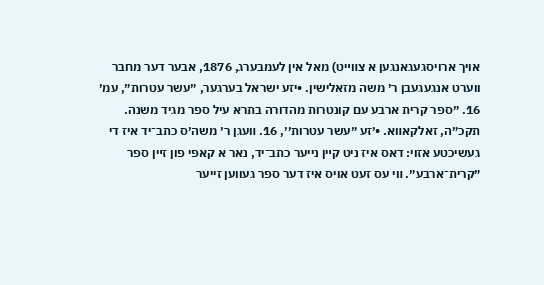אויך ארויסגעגאנגען א צװײט) מאל אין לעמבערג, 1876, אבער דער מחבר ווערט אנגעגעבן ר׳ משה מזאלישין. •יזע ישראל בערגער, ״עשר עטרות״, עמ׳ 16. ״ספר קרית ארבע עם קונטרות מהדורה בתרא עיל ספר מגיד משנה. תקכ״ה, זאלקאװא. •׳זע ״עשר עטרות׳׳, 16. װעגן ר׳ משה׳ס כתב־יד איז די געשיכטע אזוי: דאס איז ניט קײן נייער כתב־יד, נאר א קאפי פון זײן ספר ״קרית־ארבע״. װי עס זעט אויס איז דער ספר געווען זייער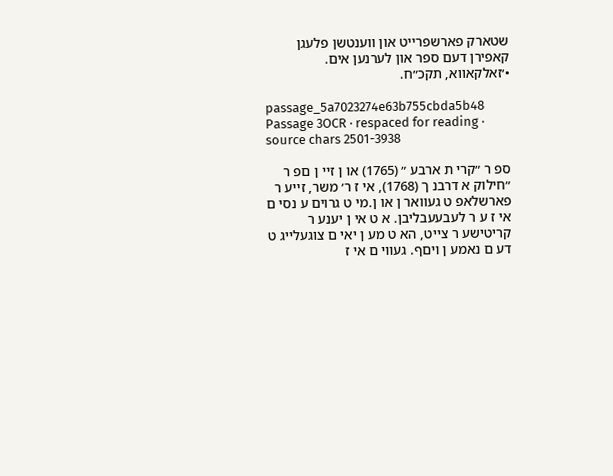שטארק פארשפרײט און װענטשן פלעגן קאפירן דעם ספר און לערנען אים. •׳זאלקאװא, תקכ״ח.

passage_5a7023274e63b755cbda5b48
Passage 3OCR · respaced for reading · source chars 2501-3938

ספ ר ״קרי ת ארבע ״ (1765) או ן זײ ן םפ ר ״חילוק א דרבנ ך (1768), אי ז ר׳ משר, זײע ר פארשלאפ ט געװאר ן או ן.מי ט גרוים ע נסי ם אי ז ע ר לעבעעבליבן. א ט אי ן יענע ר קריטישע ר צײט, הא ט מע ן יאי ם צוגעלײג ט דע ם נאמע ן ױםף. געװי ם אי ז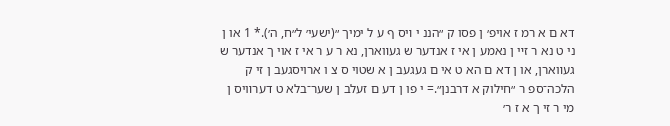דא ם א רמ ז אויפ׳ ן פסו ק ״הננ י ױס ף ע ל ימיך ״(ישעי׳ ל״ח, ה׳).* 1 או ן ני ט נא ר זײ ן נאמע ן אי ז אנדער ש געװארן, נא ר ע ר אי ז אוי ך אנדער ש געװארן, או ן דא ם הא ט אי ם געגעב ן א שטוי ס צ ו ארויסגעב ן זי ק הלכה־ספ ר ״חילוק א דרבנן״.= י פו ן דע ם זעלב ן שער־בלא ט דערװיס ן מי ר זי ך א ז ר׳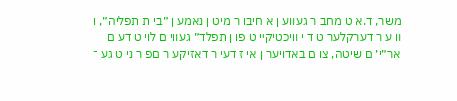משר, ד.א ט מחב ר געװע ן א חיבו ר מיט ן נאמע ן ״בי ת תפליה״, ו װ ע ר דערקלער ט ד י װיכטיקײ ט פו ן תפלד״ געװי ם לוי ט דע ם אר״י׳ ם שיטה, צו ם באדויער ן אי ז דעי ר דאזיקע ר םפ ר ני ט גע ־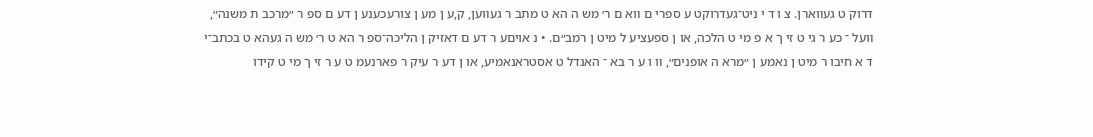דרוק ט געװארן. צ ו ד י ניט־געדרוקט ע ספרי ם װא ם ר׳ מש ה הא ט מתב ר געװען, ק,ע ן מע ן צורעכענע ן דע ם ספ ר ״מרכב ת משנה״, װעל ־ כע ר גי ט זי ך א פ מי ט הלכה, או ן ספעציע ל מיט ן רמב״ם. • נ אויםע ר דע ם דאזיק ן הליכה־ספ ר הא ט ר׳ מש ה געהא ט בכתב־י ד א חיבו ר מיט ן נאמע ן ״מרא ה אופנים״, װ ו ע ר בא ־ האנדל ט אסטראנאמיע, או ן דע ר עיק ר פארנעמ ט ע ר זי ך מי ט קידו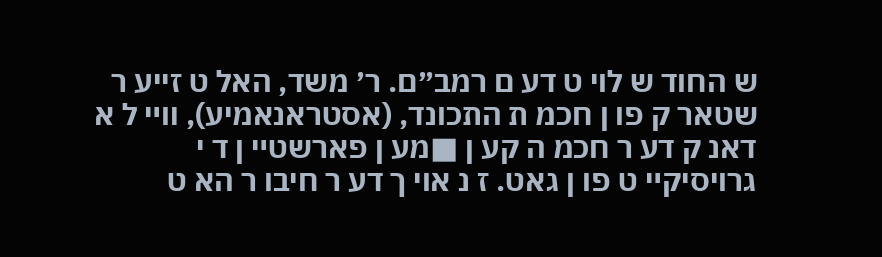ש החוד ש לוי ט דע ם רמב״ם. ר׳ משד, האל ט זייע ר שטאר ק פו ן חכמ ת התכונד, (אסטראנאמיע), װײ ל א דאנ ק דע ר חכמ ה קע ן ■מע ן פארשטײ ן ד י גרויסיקײ ט פו ן גאט. ז נ אוי ך דע ר חיבו ר הא ט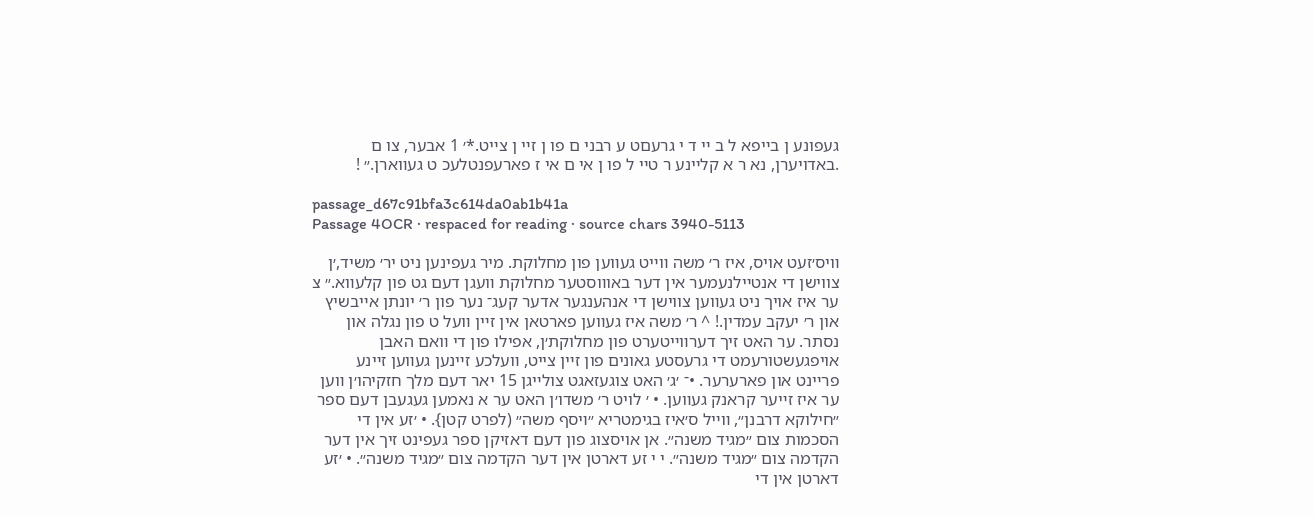געפונע ן בײפא ל ב ײ ד י גרעםט ע רבני ם פו ן זײ ן צײט.*׳ 1 אבער, צו ם .באדויערן, נא ר א קלײנע ר טײ ל פו ן אי ם אי ז פארעפנטלעכ ט געװארן.״ !

passage_d67c91bfa3c614da0ab1b41a
Passage 4OCR · respaced for reading · source chars 3940-5113

װיס׳זעט אויס, איז ר׳ משה װײט געװען פון מחלוקת. מיר געפינען ניט יר׳ משיד,׳ן צווישן די אנטײלנעמער אין דער באוװסטער מחלוקת װעגן דעם גט פון קלעװא.״ צ ער איז אויך ניט געװען צווישן די אנהענגער אדער קעג־ נער פון ר׳ יונתן אײבשיץ און ר׳ יעקב עמדין.! ^ ר׳ משה איז געװען פארטאן אין זײן װעל ט פון נגלה און נסתר. ער האט זיך דערװײטערט פון מחלוקת׳ן, אפילו פון די װאם האבן אויפגעשטורעמט די גרעסטע גאונים פון זײן צייט, װעלכע זײנען געװען זײנע פרײנט און פארערער. •־ ׳ג׳ האט צוגעזאגט צולײגן 15 יאר דעם מלך חזקיהו׳ן װען ער איז זײער קראנק געװען. • ׳ לויט ר׳ משדו׳ן האט ער א נאמען געגעבן דעם ספר ״חילוקא דרבנן״, װײל ס׳איז בגימטריא ״ױסף משה״ (לפרט קטן}. • ׳זע אין די הסכמות צום ״מגיד משנה״. אן אויסצוג פון דעם דאזיקן ספר געפינט זיך אין דער הקדמה צום ״מגיד משנה״. י י זע דארטן אין דער הקדמה צום ״מגיד משנה״. • ׳זע דארטן אין די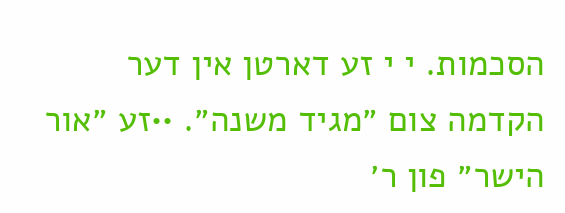הסכמות. י י זע דארטן אין דער הקדמה צום ״מגיד משנה״. ••זע ״אור הישר״ פון ר׳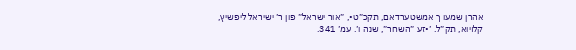אהרן שמעו ך אמשטערדאם, תקכ״ט•, ״אור ישראל״ פון ר׳ ישיראל ליפשיץ, קלױוא, תק״ל. ׳•זע ״השחר״, שנה ו׳. עמ׳ 341.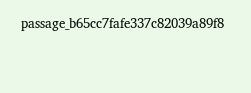passage_b65cc7fafe337c82039a89f8